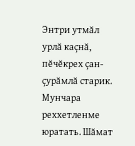Энтри утмăл урлă каçнă, пĕчĕкрех çан-çурăмлă старик. Мунчара реххетленме юратать. Шăмат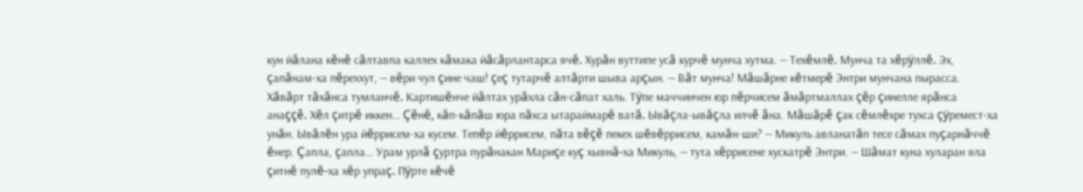кун йăлана кĕнĕ сăлтавпа каллех кăмака йăсăрлантарса ячĕ. Хурăн вуттипе усă курчĕ мунча хутма. — Техĕмлĕ. Мунча та хĕрÿллĕ. Эх, çапăнам-ха пĕреххут, — вĕри чул çине чаш! çеç тутарчĕ алтăрти шыва арçын. — Вăт мунча! Мăшăрне кĕтмерĕ Энтри мунчана пырасса. Хăвăрт тăхăнса тумланчĕ. Картишĕнче йăлтах урăхла сăн-сăпат халь. Тÿпе маччинчен юр пĕрчисем ăмăртмаллах çĕр çинелле ярăнса анаççĕ. Хĕл çитрĕ иккен… Çĕнĕ, кăп-кăпăш юра пăхса ытараймарĕ ватă. Ывăçла-ывăçла илчĕ ăна. Мăшăрĕ çак сĕмлĕхре тухса çÿремест-ха унăн. Ывăлĕн ура йĕррисем-ха кусем. Тепĕр йĕррисем, пăта вĕçĕ пекех шĕвĕррисем, камăн-ши? — Микуль авланатăп тесе сăмах пуçарнăччĕ ĕнер. Çапла, çапла… Урам урлă çуртра пурăнакан Мариçе куç хывнă-ха Микуль, — тута хĕррисене хускатрĕ Энтри. — Шăмат куна хуларан яла çитнĕ пулĕ-ха хĕр упраç. Пÿрте кĕчĕ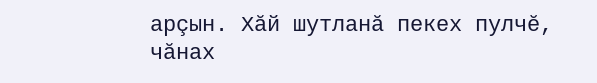арçын. Хăй шутланă пекех пулчĕ, чăнах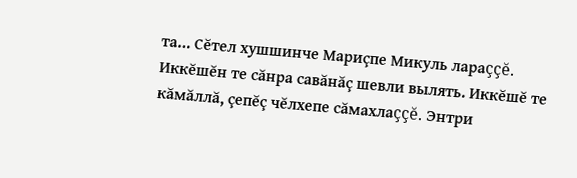та… Сĕтел хушшинче Мариçпе Микуль лараççĕ. Иккĕшĕн те сăнра савăнăç шевли вылять. Иккĕшĕ те кăмăллă, çепĕç чĕлхепе сăмахлаççĕ. Энтри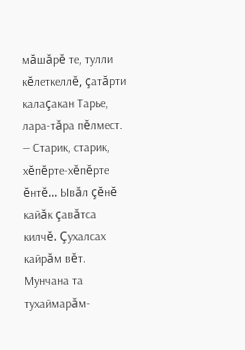мăшăрĕ те, тулли кĕлеткеллĕ, çатăрти калаçакан Тарье, лара-тăра пĕлмест. — Старик, старик, хĕпĕрте-хĕпĕрте ĕнтĕ... Ывăл çĕнĕ кайăк çавăтса килчĕ. Çухалсах кайрăм вĕт. Мунчана та тухаймарăм-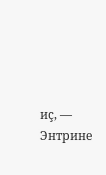иç, — Энтрине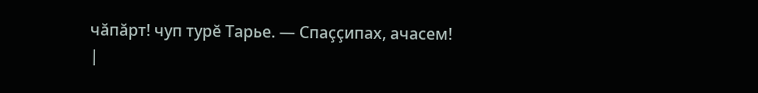чăпăрт! чуп турĕ Тарье. — Спаççипах, ачасем!
|